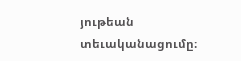յութեան
տեւականացումը։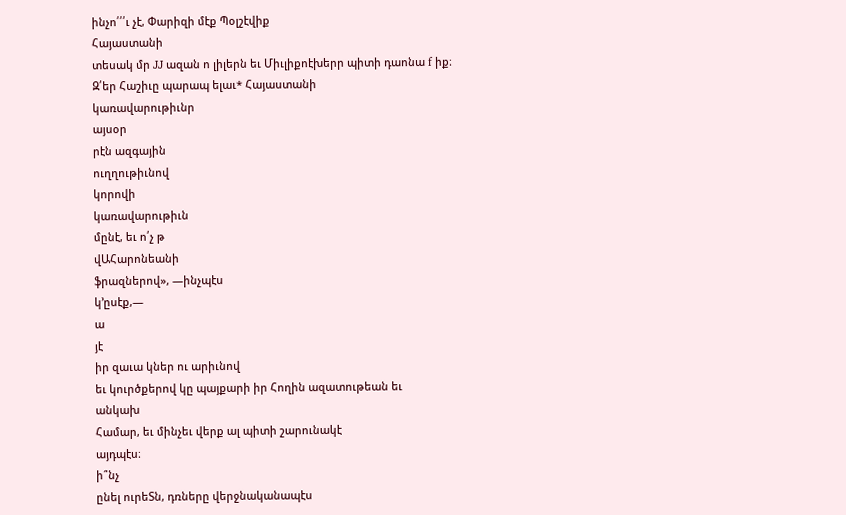ինչո՛՛՛ւ չէ, Փարիզի մէք Պօլշէվիք
Հայաստանի
տեսակ մր JJ ազան ո լիլերն եւ Միւլիքոէխերր պիտի դաոնա f իք։
Զ՛եր Հաշիւը պարապ ելաւ* Հայաստանի
կառավարութիւնր
այսօր
րէն ազգային
ուղղութիւնով
կորովի
կառավարութիւն
մընէ, եւ ո՛չ թ
վԱՀարոնեանի
ֆրազներով», —ինչպէս
կ՚ըսէք,—
ա
յէ
իր զաւա կներ ու արիւնով
եւ կուրծքերով կը պայքարի իր Հողին ազատութեան եւ
անկախ
Համար, եւ մինչեւ վերք ալ պիտի շարունակէ
այդպէս։
ի՞նչ
ընել ուրեՏն, դռները վերջնականապէս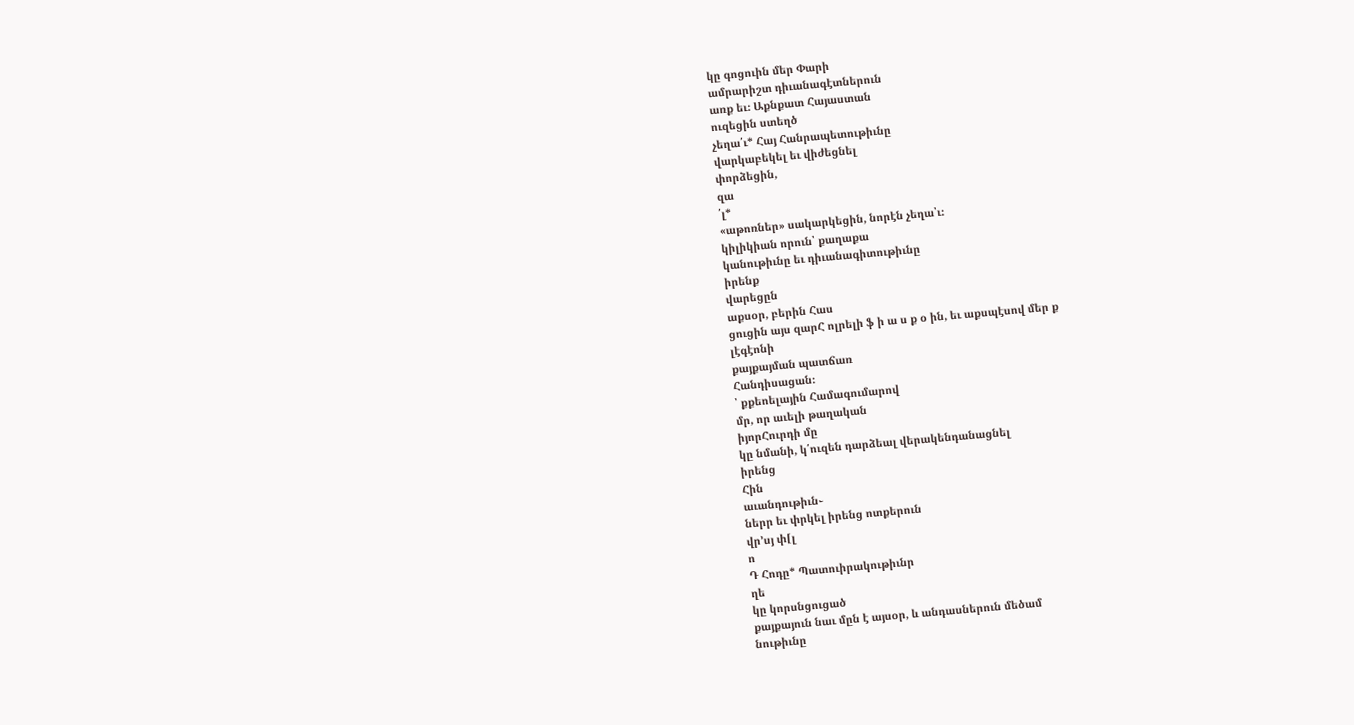կը գոցուին մեր Փարի
ամրարիշտ դիւանագէտներուն
առք եւ։ Աքնքատ Հայաստան
ուզեցին ստեղծ
չեղա՛ւ* Հայ Հանրապետութիւնը
վարկաբեկել եւ վիժեցնել
փորձեցին,
զա
՛լ*
«աթոռներ» սակարկեցին, նորէն չեղա՝ւ։
կիլիկիան որուն՝ քաղաքա
կանութիւնը եւ դիւանագիտութիւնը
իրենք
վարեցըն
աքսօր, բերին Հաս
ցուցին այս զարՀ ոլրելի ֆ ի ա ս ք օ ին, եւ աքսպէսով մեր ք
լէգէոնի
քայքայման պատճառ
Հանդիսացան։
՝ քքեոելային Համագումարով
մր, որ աւելի թաղական
իյորՀուրդի մը
կը նմանի, կ՛ուզեն դարձեալ վերակենդանացնել
իրենց
Հին
աւանդութիւն֊
ներր եւ փրկել իրենց ոտքերուն
վր՚սյ փ[լ
ո
Դ Հոդը* Պատուիրակութիւնր
ղե
կը կորսնցուցած
քայքայուն նաւ մըն է այսօր, և անդասներուն մեծամ
նութիւնը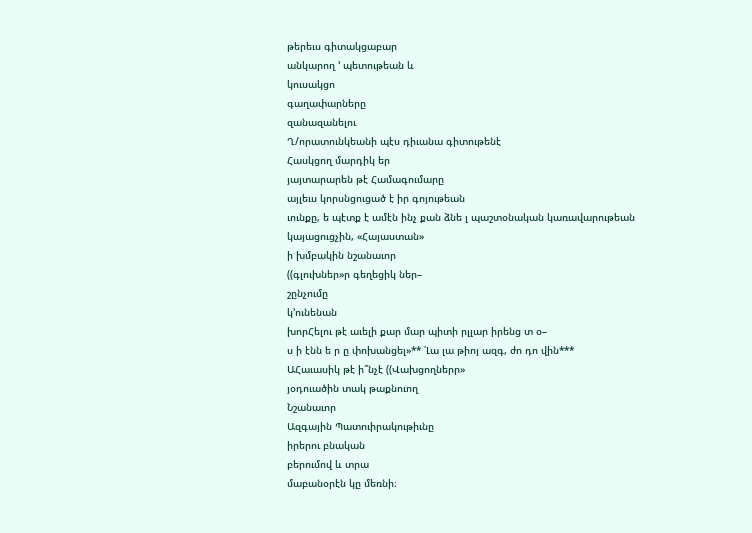թերեւս գիտակցաբար
անկարող ՚ պետութեան և
կուսակցո
գաղափարները
զանազանելու
Ղ/որատունկեանի պէս դիւանա գիտութենէ
Հասկցող մարդիկ եր
յայտարարեն թէ Համագումարը
այլեւս կորսնցուցած է իր գոյութեան
ւունքը, ե պէտք է ամէն ինչ քան ձնե լ պաշտօնական կառավարութեան
կայացուցչին, «Հայաստան»
ի խմբակին նշանաւոր
((գլուխներ»ր գեղեցիկ ներ–
շընչումը
կ՚ունենան
խորՀելու թէ աւելի քար մար պիտի րլլար իրենց տ օ–
ս ի էնն ե ր ը փոխանցել»** ՛Լա լա թիոյ ազգ, ժո դո վին***
ԱՀաւասիկ թէ ի՞նչէ ((Վախցողներր»
յօդուածին տակ թաքնուող
Նշանաւոր
Ազգային Պատուիրակութիւնը
իրերու բնական
բերումով և տրա
մաբանօրէն կը մեռնի։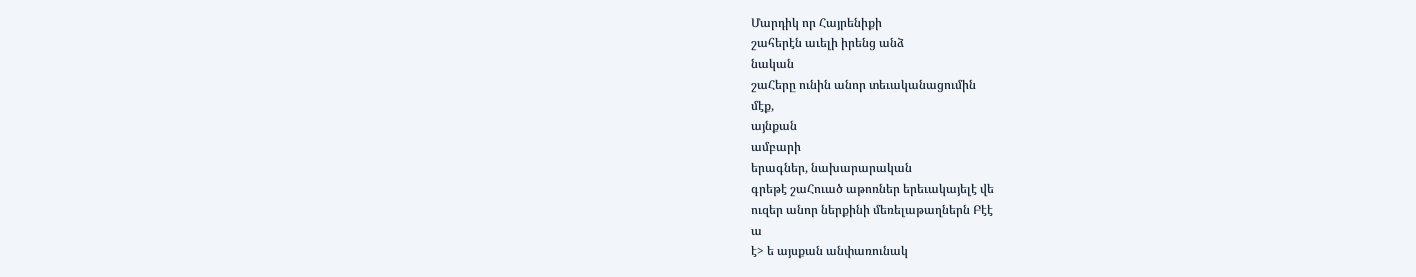Մարդիկ որ Հայրենիքի
շահերէն աւելի իրենց անձ
նական
շաՀերը ունին անոր տեւականացումին
մէք,
այնքան
ամբարի
երագներ, նախարարական
գրեթէ շաՀուած աթոռներ երեւակայելէ վե
ուզեր անոր ներքինի մեռելաթաղներն Բէէ
ա
է> ե այսքան անփառունակ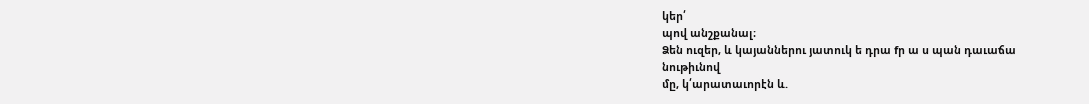կեր՛
պով անշքանալ։
Ձեն ուզեր, և կայաններու յատուկ ե դրա fր ա ս պան դաւաճա
նութիւնով
մը, կ՛արատաւորէն և.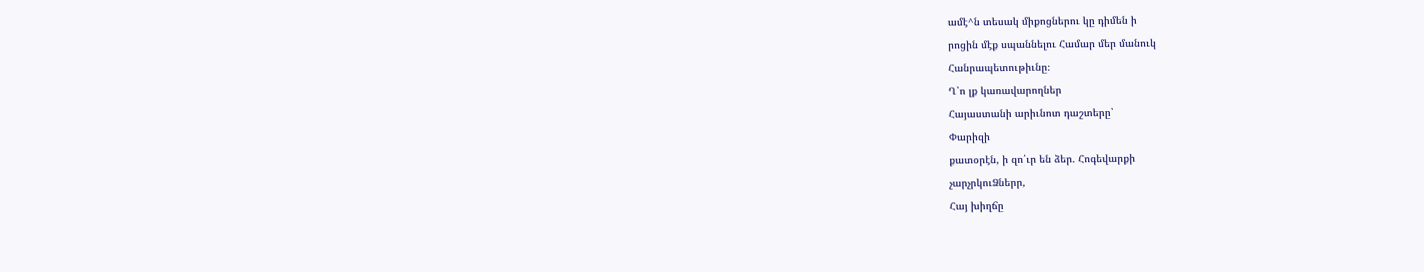ամէ^ն տեսակ միքոցներու կը դիմեն ի
րոցին մէք սպաննելու Համար մեր մանուկ
Հանրապետութիւնը։
Ղ՝ո լք կառավարողներ
Հայաստանի արիւնոտ դաշտերը՝
Փարիզի
քատօրէն, ի զո՛ւր են ձեր. Հոգեվարքի
չարչրկուՁներր,
Հայ խիղճը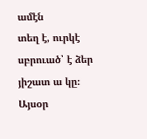ամէն
տեղ է, ուրկէ սբրուած՝ է ձեր յիշատ ա կը։
Այսօր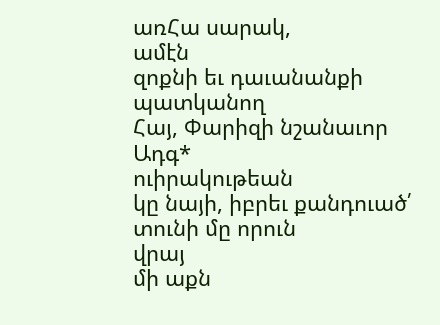առՀա սարակ,
ամէն
զոքնի եւ դաւանանքի պատկանող
Հայ, Փարիզի նշանաւոր Ադգ*
ուիրակութեան
կը նայի, իբրեւ քանդուած՛ տունի մը որուն
վրայ
մի աքն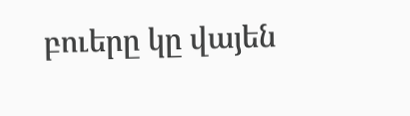բուերը կը վայեն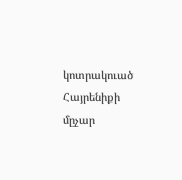կոտրակուած
Հայրենիքի
մըչար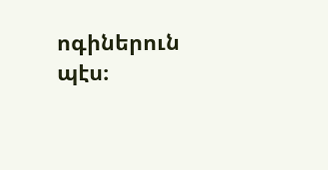ոգիներուն
պէս։